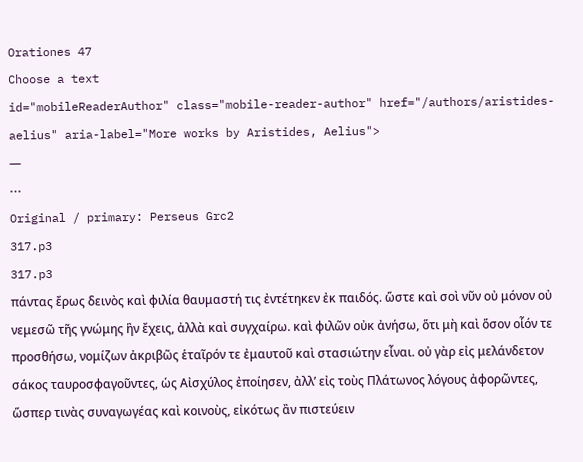Orationes 47
Choose a text
id="mobileReaderAuthor" class="mobile-reader-author" href="/authors/aristides-aelius" aria-label="More works by Aristides, Aelius">
—
⋯
Original / primary: Perseus Grc2
317.p3
317.p3
πάντας ἔρως δεινὸς καὶ φιλία θαυμαστή τις ἐντέτηκεν ἐκ παιδός. ὥστε καὶ σοὶ νῦν οὐ μόνον οὐ νεμεσῶ τῆς γνώμης ἣν ἔχεις, ἀλλὰ καὶ συγχαίρω. καὶ φιλῶν οὐκ ἀνήσω, ὅτι μὴ καὶ ὅσον οἷόν τε προσθήσω, νομίζων ἀκριβῶς ἑταῖρόν τε ἐμαυτοῦ καὶ στασιώτην εἶναι. οὐ γὰρ εἰς μελάνδετον σάκος ταυροσφαγοῦντες, ὡς Αἰσχύλος ἐποίησεν, ἀλλʼ εἰς τοὺς Πλάτωνος λόγους ἀφορῶντες, ὥσπερ τινὰς συναγωγέας καὶ κοινοὺς, εἰκότως ἂν πιστεύειν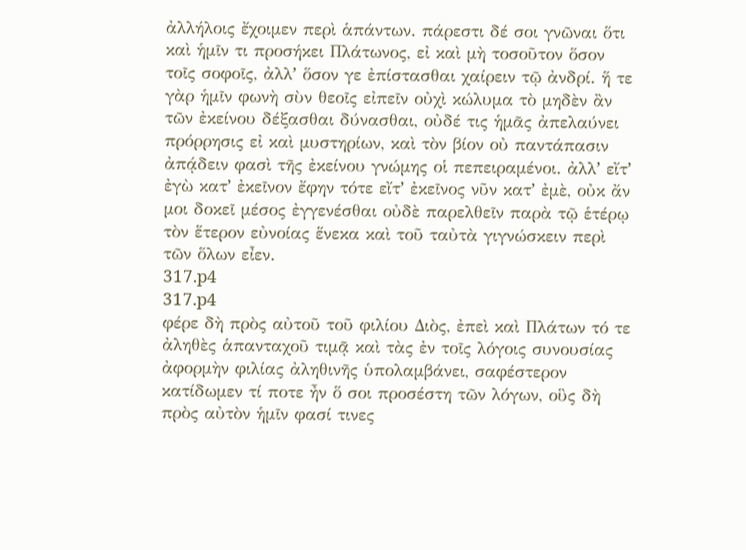ἀλλήλοις ἔχοιμεν περὶ ἁπάντων. πάρεστι δέ σοι γνῶναι ὅτι καὶ ἡμῖν τι προσήκει Πλάτωνος, εἰ καὶ μὴ τοσοῦτον ὅσον τοῖς σοφοῖς, ἀλλʼ ὅσον γε ἐπίστασθαι χαίρειν τῷ ἀνδρί. ἥ τε γὰρ ἡμῖν φωνὴ σὺν θεοῖς εἰπεῖν οὐχὶ κώλυμα τὸ μηδὲν ἂν τῶν ἐκείνου δέξασθαι δύνασθαι, οὐδέ τις ἡμᾶς ἀπελαύνει πρόρρησις εἰ καὶ μυστηρίων, καὶ τὸν βίον οὐ παντάπασιν ἀπᾴδειν φασὶ τῆς ἐκείνου γνώμης οἱ πεπειραμένοι. ἀλλʼ εἴτʼ ἐγὼ κατʼ ἐκεῖνον ἔφην τότε εἴτʼ ἐκεῖνος νῦν κατʼ ἐμὲ, οὐκ ἄν μοι δοκεῖ μέσος ἐγγενέσθαι οὐδὲ παρελθεῖν παρὰ τῷ ἑτέρῳ τὸν ἕτερον εὐνοίας ἕνεκα καὶ τοῦ ταὐτὰ γιγνώσκειν περὶ τῶν ὅλων εἶεν.
317.p4
317.p4
φέρε δὴ πρὸς αὐτοῦ τοῦ φιλίου Διὸς, ἐπεὶ καὶ Πλάτων τό τε ἀληθὲς ἁπανταχοῦ τιμᾷ καὶ τὰς ἐν τοῖς λόγοις συνουσίας ἀφορμὴν φιλίας ἀληθινῆς ὑπολαμβάνει, σαφέστερον κατίδωμεν τί ποτε ἦν ὅ σοι προσέστη τῶν λόγων, οὓς δὴ πρὸς αὐτὸν ἡμῖν φασί τινες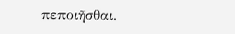πεποιῆσθαι.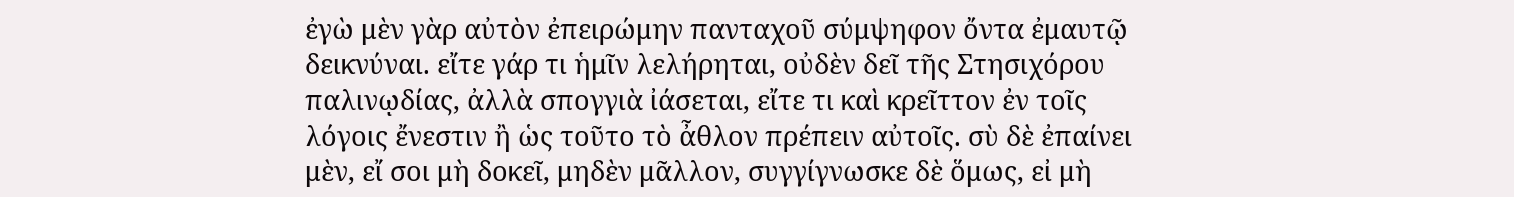ἐγὼ μὲν γὰρ αὐτὸν ἐπειρώμην πανταχοῦ σύμψηφον ὄντα ἐμαυτῷ δεικνύναι. εἴτε γάρ τι ἡμῖν λελήρηται, οὐδὲν δεῖ τῆς Στησιχόρου παλινῳδίας, ἀλλὰ σπογγιὰ ἰάσεται, εἴτε τι καὶ κρεῖττον ἐν τοῖς λόγοις ἔνεστιν ἢ ὡς τοῦτο τὸ ἆθλον πρέπειν αὐτοῖς. σὺ δὲ ἐπαίνει μὲν, εἴ σοι μὴ δοκεῖ, μηδὲν μᾶλλον, συγγίγνωσκε δὲ ὅμως, εἰ μὴ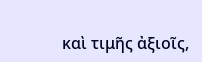καὶ τιμῆς ἀξιοῖς,